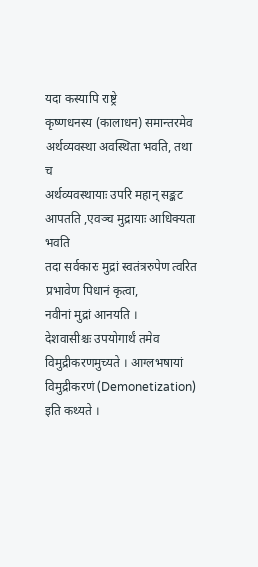यदा कस्यापि राष्ट्रे
कृष्णधनस्य (कालाधन) समान्तरमेव अर्थव्यवस्था अवस्थिता भवति, तथा च
अर्थव्यवस्थायाः उपरि महान् सङ्कट आपतति ,एवञ्च मुद्रायाः आधिक्यता भवति
तदा सर्वकारः मुद्रां स्वतंत्ररुपेण त्वरित प्रभावेण पिधानं कृत्वा,
नवीनां मुद्रां आनयति ।
देशवासीश्चः उपयोगार्थं तमेव विमुद्रीकरणमुच्यते । आग्लभषायां
विमुद्रीकरणं (Demonetization) इति कथ्यते ।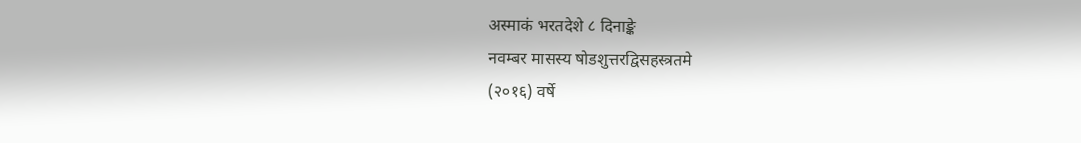अस्माकं भरतदेशे ८ दिनाङ्के
नवम्बर मासस्य षोडशुत्तरद्विसहस्त्रतमे
(२०१६) वर्षे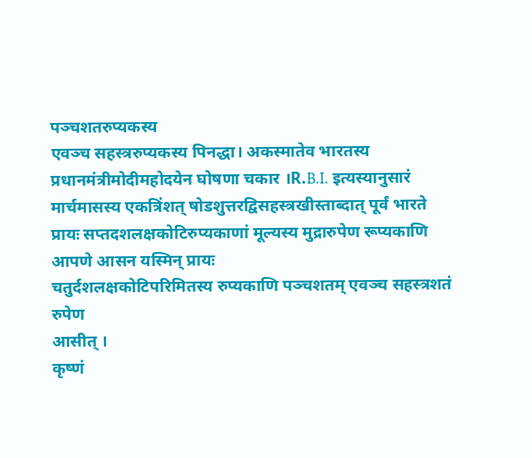पञ्चशतरुप्यकस्य
एवञ्च सहस्त्ररुप्यकस्य पिनद्धा। अकस्मातेव भारतस्य
प्रधानमंत्रीमोदीमहोदयेन घोषणा चकार ।R.B.I. इत्यस्यानुसारं
मार्चमासस्य एकत्रिंशत् षोडशुत्तरद्विसहस्त्रखीस्ताब्दात् पूर्वं भारते प्रायः सप्तदशलक्षकोटिरुप्यकाणां मूल्यस्य मुद्रारुपेण रूप्यकाणि आपणे आसन यस्मिन् प्रायः
चतुर्दशलक्षकोटिपरिमितस्य रुप्यकाणि पञ्चशतम् एवञ्च सहस्त्रशतं रुपेण
आसीत् ।
कृष्णं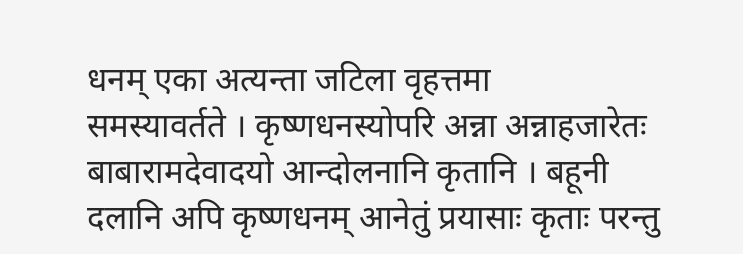धनम् एका अत्यन्ता जटिला वृहत्तमा
समस्यावर्तते । कृष्णधनस्योपरि अन्ना अन्नाहजारेतः बाबारामदेवादयो आन्दोलनानि कृतानि । बहूनी
दलानि अपि कृष्णधनम् आनेतुं प्रयासाः कृताः परन्तु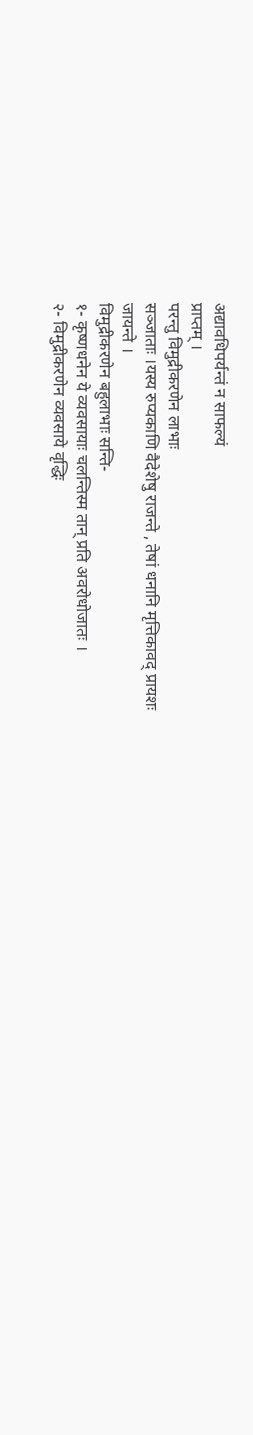अद्यावधिपर्यन्तं न साफल्यं
प्राप्तम् ।
परन्तु विमुद्रीकरणेन लाभाः
सञ्जाताः ।यस्य रुप्यकाणि वैदेशेषु राजन्ते , तेषां धनानि मृत्तिकावद् प्रायशः
जायन्ते ।
विमुद्रीकरणेन बहुलाभाः सन्ति-
१- कृष्णधनेन ये व्यवसायाः चलन्तिस्म तान् प्रति अवरोधोजातः ।
२- विमुद्रीकरणेन व्यवसाये वृद्धिः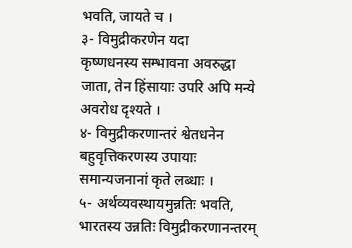भवति, जायते च ।
३- विमुद्रीकरणेन यदा
कृष्णधनस्य सम्भावना अवरुद्धा जाता, तेन हिंसायाः उपरि अपि मन्ये अवरोध दृश्यते ।
४- विमुद्रीकरणान्तरं श्वेतधनेन
बहुवृत्तिकरणस्य उपायाः समान्यजनानां कृते लब्धाः ।
५- अर्थव्यवस्थायमुन्नतिः भवति, भारतस्य उन्नतिः विमुद्रीकरणानन्तरम्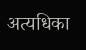अत्यधिका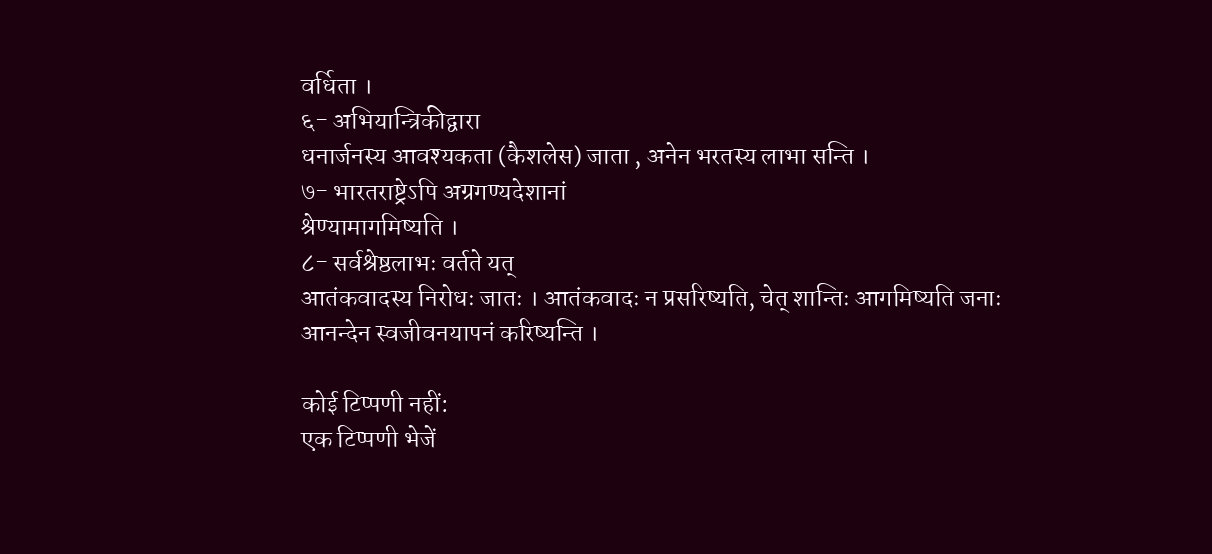वर्धिता ।
६- अभियान्त्रिकीद्वारा
धनार्जनस्य आवश्यकता (कैशलेस) जाता , अनेन भरतस्य लाभा सन्ति ।
७- भारतराष्ट्रेऽपि अग्रगण्यदेशानां
श्रेण्यामागमिष्यति ।
८- सर्वश्रेष्ठलाभः वर्तते यत्
आतंकवादस्य निरोधः जातः । आतंकवादः न प्रसरिष्यति, चेत् शान्तिः आगमिष्यति जनाः
आनन्देन स्वजीवनयापनं करिष्यन्ति ।

कोई टिप्पणी नहीं:
एक टिप्पणी भेजें